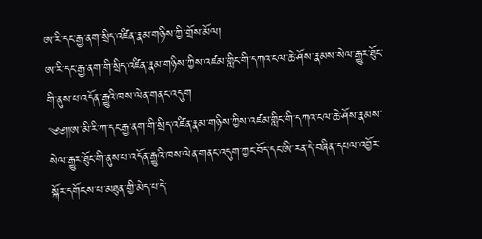ཨ་རི་དང་རྒྱ་ནག་སྲིད་འཛིན་རྣམ་གཉིས་ཀྱི་གྲོས་མོལ།
ཨ་རི་དང་རྒྱ་ནག་གི་སྲིད་འཛིན་རྣམ་གཉིས་ཀྱིས་འཛམ་གླིང་གི་དཀའ་ངལ་ཆེ་ཤོས་རྣམས་སེལ་རྒྱུར་ཐོུང་གི་ནུས་པ་འདོན་རྒྱུའི་ཁས་ལེན་གནང་འདུག
༄༅༎ཨ་མི་རི་ཀ་དང་རྒྱ་ནག་གི་སྲིད་འཛིན་རྣམ་གཉིས་ཀྱིས་འཛམ་གླིང་གི་དཀའ་ངལ་ཆེ་ཤོས་རྣམས་སེལ་རྒྱུར་ཐོུང་གི་ནུས་པ་འདོན་རྒྱུའི་ཁས་ལེན་གནང་འདུག་ཀྱང་བོད་དང་ཨི་རན་དེ་བཞིན་དཔལ་འབྱོར་སྐོར་དགོངས་པ་མཐུན་གྱི་མེད་པ་དེ་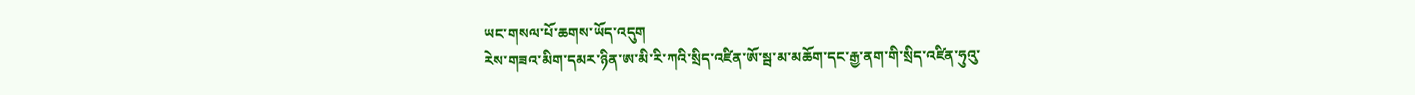ཡང་གསལ་པོ་ཆགས་ཡོད་འདུག
རེས་གཟའ་མིག་དམར་ཉིན་ཨ་མི་རི་ཀའི་སྲིད་འཛིན་ཨོ་སྦ་མ་མཆོག་དང་རྒྱ་ནག་གི་སྲིད་འཛིན་ཧུའུ་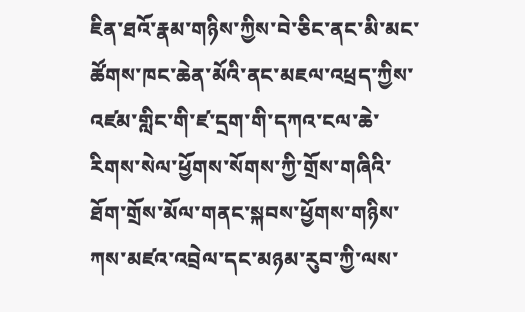ཇིན་ཐའོ་རྣམ་གཉིས་ཀྱིས་བེ་ཅིང་ནང་མི་མང་ཚོགས་ཁང་ཆེན་མོའི་ནང་མཇལ་འཕྲད་ཀྱིས་འཛམ་གླིང་གི་ཛ་དྲག་གི་དཀའ་ངལ་ཆེ་རིགས་སེལ་ཕྱོགས་སོགས་ཀྱི་གྲོས་གཞིའི་ཐོག་གྲོས་མོལ་གནང་སྐབས་ཕྱོགས་གཉིས་ཀས་མཛའ་འབྲེལ་དང་མཉམ་རུབ་ཀྱི་ལས་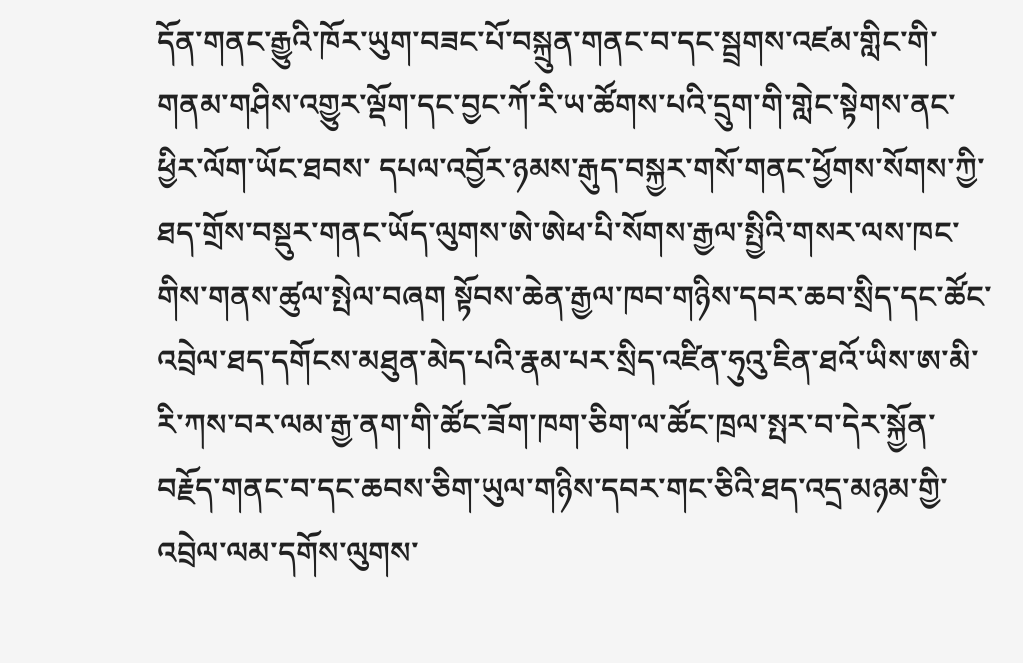དོན་གནང་རྒྱུའི་ཁོར་ཡུག་བཟང་པོ་བསྐྲུན་གནང་བ་དང་སྦྲགས་འཛམ་གླིང་གི་གནམ་གཤིས་འགྱུར་ལྡོག་དང་བྱང་ཀོ་རི་ཡ་ཚོགས་པའི་དྲུག་གི་གླེང་སྟེགས་ནང་ཕྱིར་ལོག་ཡོང་ཐབས་ དཔལ་འབྱོར་ཉམས་རྒུད་བསྐྱར་གསོ་གནང་ཕྱོགས་སོགས་ཀྱི་ཐད་གྲོས་བསྡུར་གནང་ཡོད་ལུགས་ཨེ་ཨེཕ་པི་སོགས་རྒྱལ་སྤྱིའི་གསར་ལས་ཁང་གིས་གནས་ཚུལ་སྤེལ་བཞག སྟོབས་ཆེན་རྒྱལ་ཁབ་གཉིས་དབར་ཆབ་སྲིད་དང་ཚོང་འབྲེལ་ཐད་དགོངས་མཐུན་མེད་པའི་རྣམ་པར་སྲིད་འཛིན་ཧུའུ་ཇིན་ཐའོ་ཡིས་ཨ་མི་རི་ཀས་བར་ལམ་རྒྱ་ནག་གི་ཚོང་ཟོག་ཁག་ཅིག་ལ་ཚོང་ཁྲལ་སྤར་བ་དེར་སྐྱོན་བརྗོད་གནང་བ་དང་ཆབས་ཅིག་ཡུལ་གཉིས་དབར་གང་ཅིའི་ཐད་འདྲ་མཉམ་གྱི་འབྲེལ་ལམ་དགོས་ལུགས་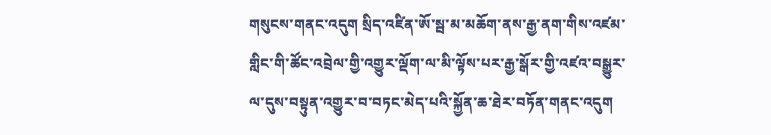གསུངས་གནང་འདུག སྲིད་འཛིན་ཨོ་སྦ་མ་མཆོག་ནས་རྒྱ་ནག་གིས་འཛམ་གླིང་གི་ཚོང་འབྲེལ་གྱི་འགྱུར་ལྡོག་ལ་མི་ལྟོས་པར་རྒྱ་སྒོར་གྱི་འཛའ་བསྒྱུར་ལ་དུས་བསྟུན་འགྱུར་བ་བཏང་མེད་པའི་སྐྱོན་ཆ་ཐེར་བཏོན་གནང་འདུག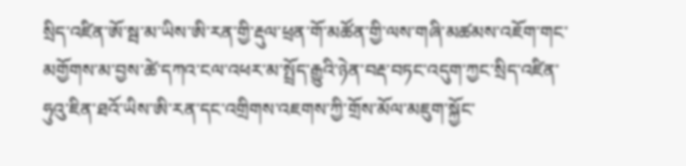སྲིད་འཛིན་ཨོ་སྦ་མ་ཡིས་ཨི་རན་གྱི་རྡུལ་ཕྲན་གོ་མཚོན་གྱི་ལས་གཞི་མཚམས་འཇོག་གང་མགྱོགས་མ་བྱས་ཚེ་དཀའ་ངལ་འཕར་མ་སྤྲོད་རྒྱུའི་ཉེན་བརྡ་བཏང་འདུག་ཀྱང་སྲིད་འཛིན་ཧུའུ་ཇིན་ཐའོ་ཡིས་ཨི་རན་དང་འགྲིགས་འཇགས་ཀྱི་གྲོས་མོལ་མཇུག་སྐྱོང་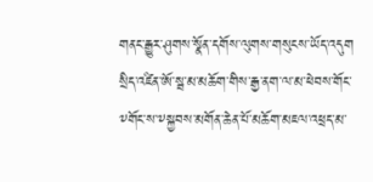གནང་རྒྱུར་ཤུགས་སྣོན་དགོས་ལུགས་གསུངས་ཡོད་འདུག སྲིད་འཛིན་ཨོ་སྦ་མ་མཆོག་གིས་རྒྱ་ནག་ལ་མ་ཕེབས་གོང་༸གོང་ས་༸སྐྱབས་མགོན་ཆེན་པོ་མཆོག་མཇལ་འཕྲད་མ་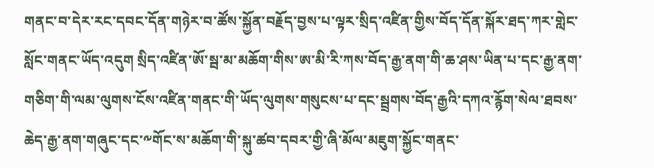གནང་བ་དེར་རང་དབང་དོན་གཉེར་བ་ཚོས་སྐྱོན་བརྗོད་བྱས་པ་ལྟར་སྲིད་འཛིན་གྱིས་བོད་དོན་སྐོར་ཐད་ཀར་གླེང་སློང་གནང་ཡོད་འདུག སྲིད་འཛིན་ཨོ་སྦ་མ་མཆོག་གིས་ཨ་མི་རི་ཀས་བོད་རྒྱ་ནག་གི་ཆ་ཤས་ཡིན་པ་དང་རྒྱ་ནག་གཅིག་གི་ལམ་ལུགས་ངོས་འཛིན་གནང་གི་ཡོད་ལུགས་གསུངས་པ་དང་སྦྲགས་བོད་རྒྱའི་དཀའ་རྙོག་སེལ་ཐབས་ཆེད་རྒྱ་ནག་གཞུང་དང་༸གོང་ས་མཆོག་གི་སྐུ་ཚབ་དབར་གྱི་ཞི་མོལ་མཇུག་སྐྱོང་གནང་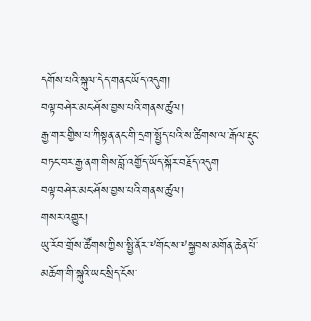དགོས་པའི་སྐུལ་དེད་གནང་ཡོད་འདུག།
བལྟ་བཤེར་མང་ཤོས་བྱས་པའི་གནས་ཚུལ།
རྒྱ་གར་གྱིས་པ་ཀིསྟན་ནང་གི་དྲག་སྤྱོད་པའི་ས་ཚིགས་ལ་རྒོལ་རྡུང་བཏང་བར་རྒྱ་ནག་གིས་བློ་འགྱོད་ཡོད་སྐོར་བརྗོད་འདུག
བལྟ་བཤེར་མང་ཤོས་བྱས་པའི་གནས་ཚུལ།
གསར་འགྱུར།
ཡུ་རོབ་གྲོས་ཚོགས་ཀྱིས་སྤྱི་ནོར་༸གོང་ས་༸སྐྱབས་མགོན་ཆེན་པོ་མཆོག་གི་སྐུའི་ཡང་སྲིད་ངོས་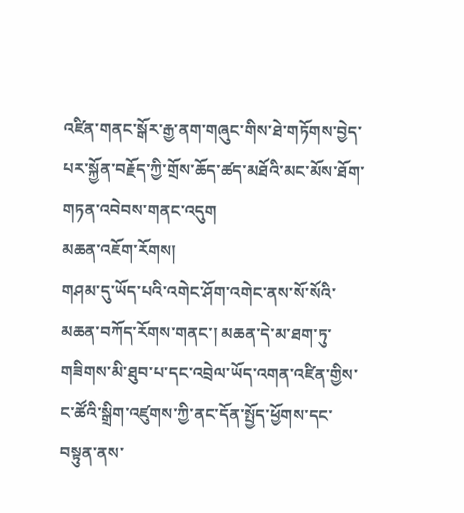འཛིན་གནང་སྒོར་རྒྱ་ནག་གཞུང་གིས་ཐེ་གཏོགས་བྱེད་པར་སྐྱོན་བརྗོད་ཀྱི་གྲོས་ཆོད་ཚད་མཐོའི་མང་མོས་ཐོག་གཏན་འབེབས་གནང་འདུག
མཆན་འཇོག་རོགས།
གཤམ་དུ་ཡོད་པའི་འགེང་ཤོག་འགེང་ནས་སོ་སོའི་མཆན་བཀོད་རོགས་གནང་། མཆན་དེ་མ་ཐག་ཏུ་གཟིགས་མི་ཐུབ་པ་དང་འབྲེལ་ཡོད་འགན་འཛིན་གྱིས་ང་ཚོའི་སྒྲིག་འཛུགས་ཀྱི་ནང་དོན་སྤྱོད་ཕྱོགས་དང་བསྟུན་ནས་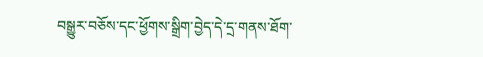བསྒྱུར་བཅོས་དང་ཕྱོགས་སྒྲིག་བྱེད་དེ་དྲ་གནས་ཐོག་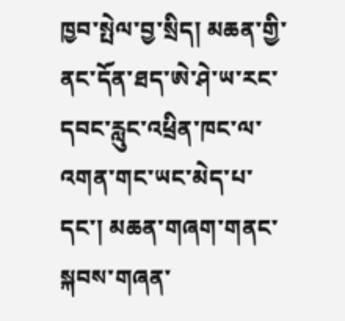ཁྱབ་སྤེལ་བྱ་སྲིད། མཆན་གྱི་ནང་དོན་ཐད་ཨེ་ཤེ་ཡ་རང་དབང་རླུང་འཕྲིན་ཁང་ལ་འགན་གང་ཡང་མེད་པ་དང་། མཆན་གཞག་གནང་སྐབས་གཞན་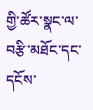གྱི་ཚོར་སྣང་ལ་བརྩི་མཐོང་དང་དངོས་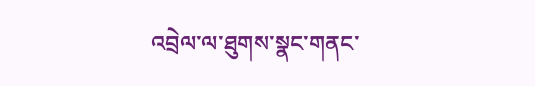འབྲེལ་ལ་ཐུགས་སྣང་གནང་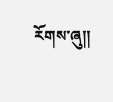རོགས་ཞུ༎